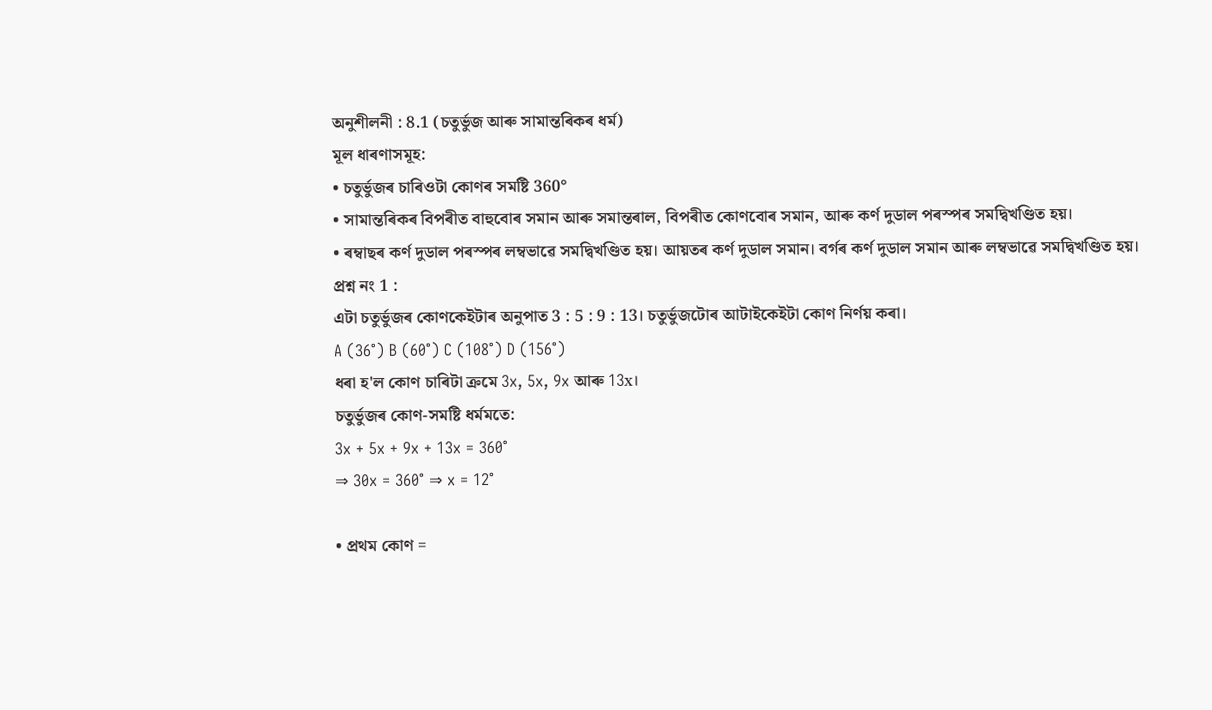অনুশীলনী : 8.1 (চতুৰ্ভুজ আৰু সামান্তৰিকৰ ধৰ্ম)
মূল ধাৰণাসমূহ:
• চতুৰ্ভুজৰ চাৰিওটা কোণৰ সমষ্টি 360°
• সামান্তৰিকৰ বিপৰীত বাহুবোৰ সমান আৰু সমান্তৰাল, বিপৰীত কোণবোৰ সমান, আৰু কৰ্ণ দুডাল পৰস্পৰ সমদ্বিখণ্ডিত হয়।
• ৰম্বাছৰ কৰ্ণ দুডাল পৰস্পৰ লম্বভাৱে সমদ্বিখণ্ডিত হয়। আয়তৰ কৰ্ণ দুডাল সমান। বৰ্গৰ কৰ্ণ দুডাল সমান আৰু লম্বভাৱে সমদ্বিখণ্ডিত হয়।
প্ৰশ্ন নং 1 :
এটা চতুৰ্ভুজৰ কোণকেইটাৰ অনুপাত 3 : 5 : 9 : 13। চতুৰ্ভুজটোৰ আটাইকেইটা কোণ নিৰ্ণয় কৰা।
A (36°) B (60°) C (108°) D (156°)
ধৰা হ'ল কোণ চাৰিটা ক্ৰমে 3x, 5x, 9x আৰু 13x।
চতুৰ্ভুজৰ কোণ-সমষ্টি ধৰ্মমতে:
3x + 5x + 9x + 13x = 360°
⇒ 30x = 360° ⇒ x = 12°

• প্ৰথম কোণ =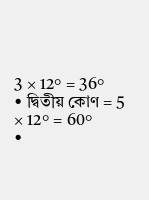3 × 12° = 36°
• দ্বিতীয় কোণ = 5 × 12° = 60°
•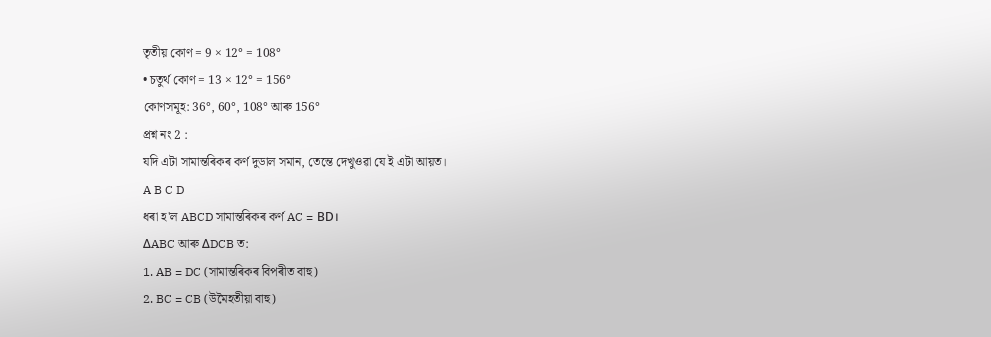তৃতীয় কোণ = 9 × 12° = 108°
• চতুৰ্থ কোণ = 13 × 12° = 156°
কোণসমূহ: 36°, 60°, 108° আৰু 156°
প্ৰশ্ন নং 2 :
যদি এটা সামান্তৰিকৰ কৰ্ণ দুডাল সমান, তেন্তে দেখুওৱা যে ই এটা আয়ত।
A B C D
ধৰা হ'ল ABCD সামান্তৰিকৰ কৰ্ণ AC = BD।
ΔABC আৰু ΔDCB ত:
1. AB = DC (সামান্তৰিকৰ বিপৰীত বাহু)
2. BC = CB (উমৈহতীয়া বাহু)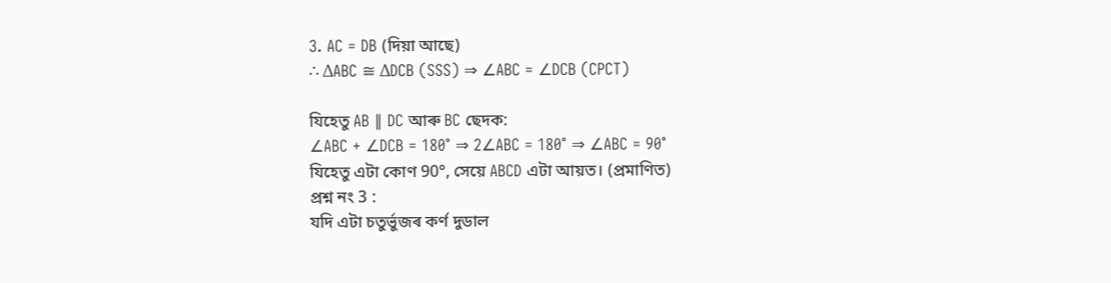3. AC = DB (দিয়া আছে)
∴ ΔABC ≅ ΔDCB (SSS) ⇒ ∠ABC = ∠DCB (CPCT)

যিহেতু AB ∥ DC আৰু BC ছেদক:
∠ABC + ∠DCB = 180° ⇒ 2∠ABC = 180° ⇒ ∠ABC = 90°
যিহেতু এটা কোণ 90°, সেয়ে ABCD এটা আয়ত। (প্ৰমাণিত)
প্ৰশ্ন নং 3 :
যদি এটা চতুৰ্ভুজৰ কৰ্ণ দুডাল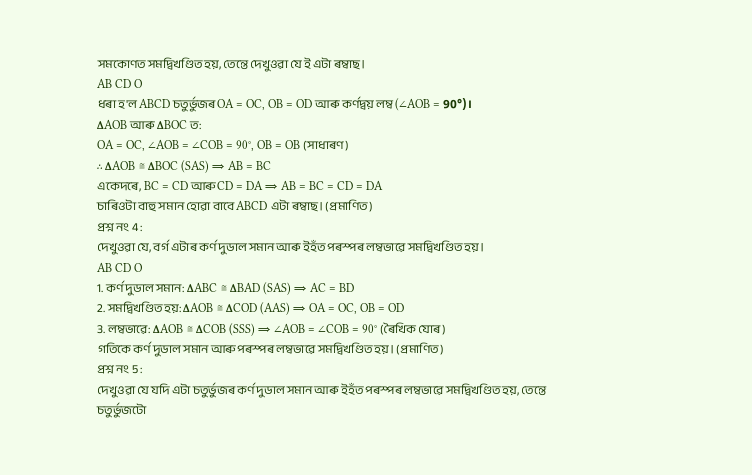সমকোণত সমদ্বিখণ্ডিত হয়, তেন্তে দেখুওৱা যে ই এটা ৰম্বাছ।
AB CD O
ধৰা হ'ল ABCD চতুৰ্ভুজৰ OA = OC, OB = OD আৰু কৰ্ণদ্বয় লম্ব (∠AOB = 90°)।
ΔAOB আৰু ΔBOC ত:
OA = OC, ∠AOB = ∠COB = 90°, OB = OB (সাধাৰণ)
∴ ΔAOB ≅ ΔBOC (SAS) ⇒ AB = BC
একেদৰে, BC = CD আৰু CD = DA ⇒ AB = BC = CD = DA
চাৰিওটা বাহু সমান হোৱা বাবে ABCD এটা ৰম্বাছ। (প্ৰমাণিত)
প্ৰশ্ন নং 4 :
দেখুওৱা যে, বৰ্গ এটাৰ কৰ্ণ দুডাল সমান আৰু ইহঁত পৰস্পৰ লম্বভাৱে সমদ্বিখণ্ডিত হয়।
AB CD O
1. কৰ্ণ দুডাল সমান: ΔABC ≅ ΔBAD (SAS) ⇒ AC = BD
2. সমদ্বিখণ্ডিত হয়: ΔAOB ≅ ΔCOD (AAS) ⇒ OA = OC, OB = OD
3. লম্বভাৱে: ΔAOB ≅ ΔCOB (SSS) ⇒ ∠AOB = ∠COB = 90° (ৰৈখিক যোৰ)
গতিকে কৰ্ণ দুডাল সমান আৰু পৰস্পৰ লম্বভাৱে সমদ্বিখণ্ডিত হয়। (প্ৰমাণিত)
প্ৰশ্ন নং 5 :
দেখুওৱা যে যদি এটা চতুৰ্ভুজৰ কৰ্ণ দুডাল সমান আৰু ইহঁত পৰস্পৰ লম্বভাৱে সমদ্বিখণ্ডিত হয়, তেন্তে চতুৰ্ভুজটো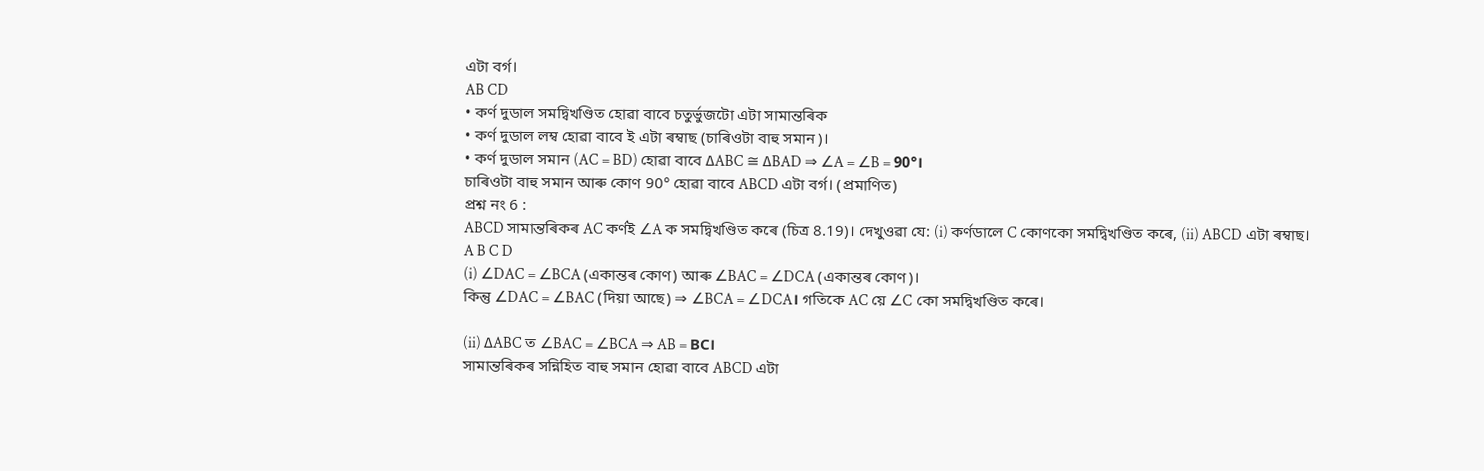এটা বৰ্গ।
AB CD
• কৰ্ণ দুডাল সমদ্বিখণ্ডিত হোৱা বাবে চতুৰ্ভুজটো এটা সামান্তৰিক
• কৰ্ণ দুডাল লম্ব হোৱা বাবে ই এটা ৰম্বাছ (চাৰিওটা বাহু সমান)।
• কৰ্ণ দুডাল সমান (AC = BD) হোৱা বাবে ΔABC ≅ ΔBAD ⇒ ∠A = ∠B = 90°।
চাৰিওটা বাহু সমান আৰু কোণ 90° হোৱা বাবে ABCD এটা বৰ্গ। (প্ৰমাণিত)
প্ৰশ্ন নং 6 :
ABCD সামান্তৰিকৰ AC কৰ্ণই ∠A ক সমদ্বিখণ্ডিত কৰে (চিত্ৰ 8.19)। দেখুওৱা যে: (i) কৰ্ণডালে C কোণকো সমদ্বিখণ্ডিত কৰে, (ii) ABCD এটা ৰম্বাছ।
A B C D
(i) ∠DAC = ∠BCA (একান্তৰ কোণ) আৰু ∠BAC = ∠DCA (একান্তৰ কোণ)।
কিন্তু ∠DAC = ∠BAC (দিয়া আছে) ⇒ ∠BCA = ∠DCA। গতিকে AC য়ে ∠C কো সমদ্বিখণ্ডিত কৰে।

(ii) ΔABC ত ∠BAC = ∠BCA ⇒ AB = BC।
সামান্তৰিকৰ সন্নিহিত বাহু সমান হোৱা বাবে ABCD এটা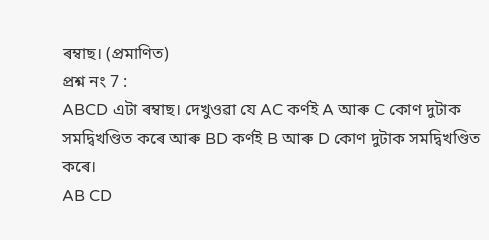ৰম্বাছ। (প্ৰমাণিত)
প্ৰশ্ন নং 7 :
ABCD এটা ৰম্বাছ। দেখুওৱা যে AC কৰ্ণই A আৰু C কোণ দুটাক সমদ্বিখণ্ডিত কৰে আৰু BD কৰ্ণই B আৰু D কোণ দুটাক সমদ্বিখণ্ডিত কৰে।
AB CD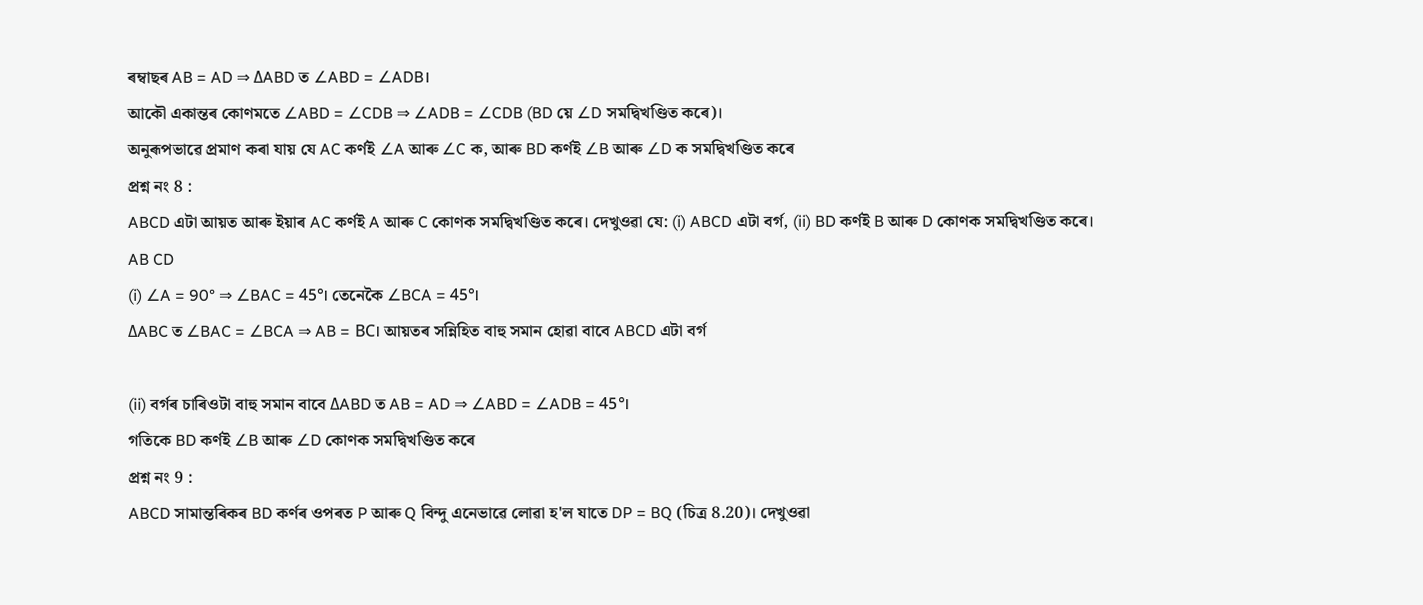ৰম্বাছৰ AB = AD ⇒ ΔABD ত ∠ABD = ∠ADB।
আকৌ একান্তৰ কোণমতে ∠ABD = ∠CDB ⇒ ∠ADB = ∠CDB (BD য়ে ∠D সমদ্বিখণ্ডিত কৰে)।
অনুৰূপভাৱে প্ৰমাণ কৰা যায় যে AC কৰ্ণই ∠A আৰু ∠C ক, আৰু BD কৰ্ণই ∠B আৰু ∠D ক সমদ্বিখণ্ডিত কৰে
প্ৰশ্ন নং 8 :
ABCD এটা আয়ত আৰু ইয়াৰ AC কৰ্ণই A আৰু C কোণক সমদ্বিখণ্ডিত কৰে। দেখুওৱা যে: (i) ABCD এটা বৰ্গ, (ii) BD কৰ্ণই B আৰু D কোণক সমদ্বিখণ্ডিত কৰে।
AB CD
(i) ∠A = 90° ⇒ ∠BAC = 45°। তেনেকৈ ∠BCA = 45°।
ΔABC ত ∠BAC = ∠BCA ⇒ AB = BC। আয়তৰ সন্নিহিত বাহু সমান হোৱা বাবে ABCD এটা বৰ্গ

(ii) বৰ্গৰ চাৰিওটা বাহু সমান বাবে ΔABD ত AB = AD ⇒ ∠ABD = ∠ADB = 45°।
গতিকে BD কৰ্ণই ∠B আৰু ∠D কোণক সমদ্বিখণ্ডিত কৰে
প্ৰশ্ন নং 9 :
ABCD সামান্তৰিকৰ BD কৰ্ণৰ ওপৰত P আৰু Q বিন্দু এনেভাৱে লোৱা হ'ল যাতে DP = BQ (চিত্ৰ 8.20)। দেখুওৱা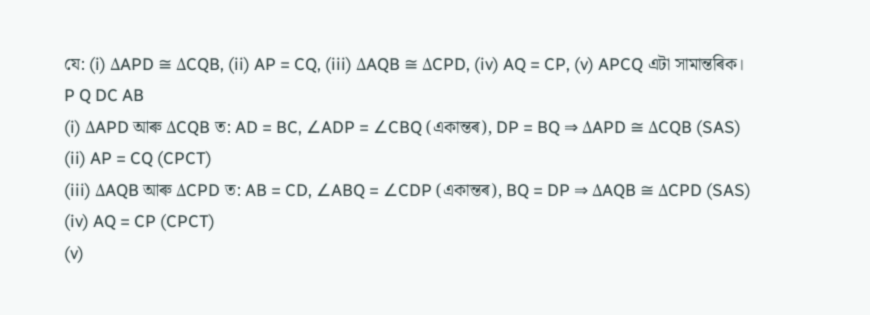যে: (i) ΔAPD ≅ ΔCQB, (ii) AP = CQ, (iii) ΔAQB ≅ ΔCPD, (iv) AQ = CP, (v) APCQ এটা সামান্তৰিক।
P Q DC AB
(i) ΔAPD আৰু ΔCQB ত: AD = BC, ∠ADP = ∠CBQ (একান্তৰ), DP = BQ ⇒ ΔAPD ≅ ΔCQB (SAS)
(ii) AP = CQ (CPCT)
(iii) ΔAQB আৰু ΔCPD ত: AB = CD, ∠ABQ = ∠CDP (একান্তৰ), BQ = DP ⇒ ΔAQB ≅ ΔCPD (SAS)
(iv) AQ = CP (CPCT)
(v)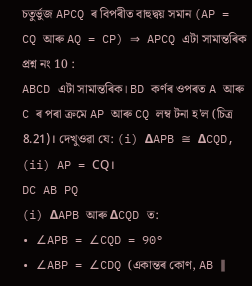চতুৰ্ভুজ APCQ ৰ বিপৰীত বাহুদ্বয় সমান (AP = CQ আৰু AQ = CP) ⇒ APCQ এটা সামান্তৰিক
প্ৰশ্ন নং 10 :
ABCD এটা সামান্তৰিক। BD কৰ্ণৰ ওপৰত A আৰু C ৰ পৰা ক্ৰমে AP আৰু CQ লম্ব টনা হ'ল (চিত্ৰ 8.21)। দেখুওৱা যে: (i) ΔAPB ≅ ΔCQD, (ii) AP = CQ।
DC AB PQ
(i) ΔAPB আৰু ΔCQD ত:
• ∠APB = ∠CQD = 90°
• ∠ABP = ∠CDQ (একান্তৰ কোণ, AB ∥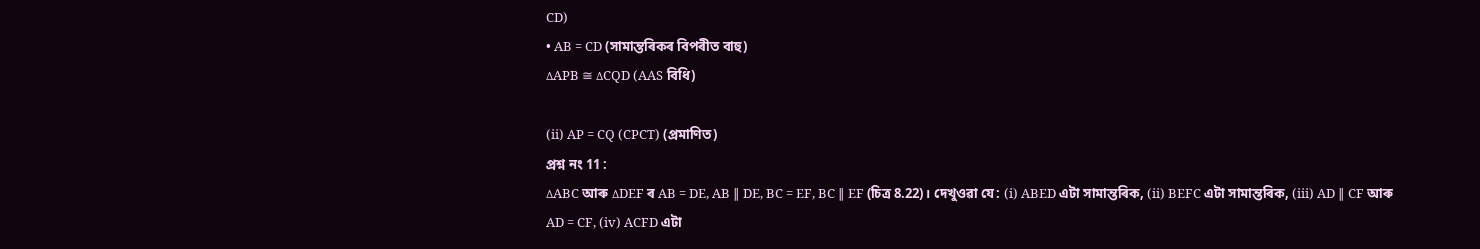CD)
• AB = CD (সামান্তৰিকৰ বিপৰীত বাহু)
ΔAPB ≅ ΔCQD (AAS বিধি)

(ii) AP = CQ (CPCT) (প্ৰমাণিত)
প্ৰশ্ন নং 11 :
ΔABC আৰু ΔDEF ৰ AB = DE, AB ∥ DE, BC = EF, BC ∥ EF (চিত্ৰ 8.22)। দেখুওৱা যে: (i) ABED এটা সামান্তৰিক, (ii) BEFC এটা সামান্তৰিক, (iii) AD ∥ CF আৰু AD = CF, (iv) ACFD এটা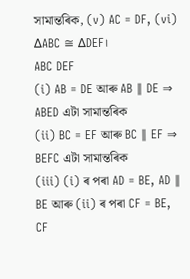সামান্তৰিক, (v) AC = DF, (vi) ΔABC ≅ ΔDEF।
ABC DEF
(i) AB = DE আৰু AB ∥ DE ⇒ ABED এটা সামান্তৰিক
(ii) BC = EF আৰু BC ∥ EF ⇒ BEFC এটা সামান্তৰিক
(iii) (i) ৰ পৰা AD = BE, AD ∥ BE আৰু (ii) ৰ পৰা CF = BE, CF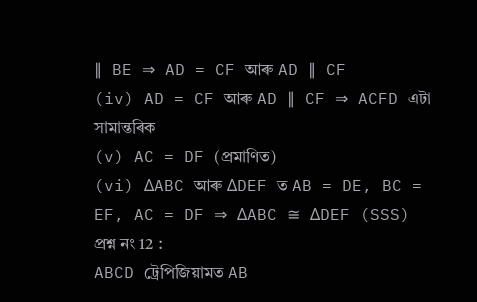∥ BE ⇒ AD = CF আৰু AD ∥ CF
(iv) AD = CF আৰু AD ∥ CF ⇒ ACFD এটা সামান্তৰিক
(v) AC = DF (প্ৰমাণিত)
(vi) ΔABC আৰু ΔDEF ত AB = DE, BC = EF, AC = DF ⇒ ΔABC ≅ ΔDEF (SSS)
প্ৰশ্ন নং 12 :
ABCD ট্ৰেপিজিয়ামত AB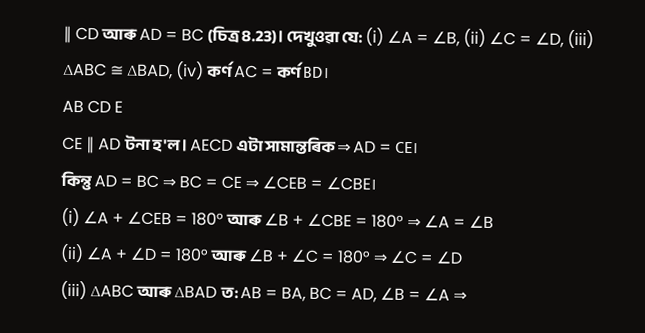∥ CD আৰু AD = BC (চিত্ৰ 8.23)। দেখুওৱা যে: (i) ∠A = ∠B, (ii) ∠C = ∠D, (iii) ΔABC ≅ ΔBAD, (iv) কৰ্ণ AC = কৰ্ণ BD।
AB CD E
CE ∥ AD টনা হ'ল। AECD এটা সামান্তৰিক ⇒ AD = CE।
কিন্তু AD = BC ⇒ BC = CE ⇒ ∠CEB = ∠CBE।
(i) ∠A + ∠CEB = 180° আৰু ∠B + ∠CBE = 180° ⇒ ∠A = ∠B
(ii) ∠A + ∠D = 180° আৰু ∠B + ∠C = 180° ⇒ ∠C = ∠D
(iii) ΔABC আৰু ΔBAD ত: AB = BA, BC = AD, ∠B = ∠A ⇒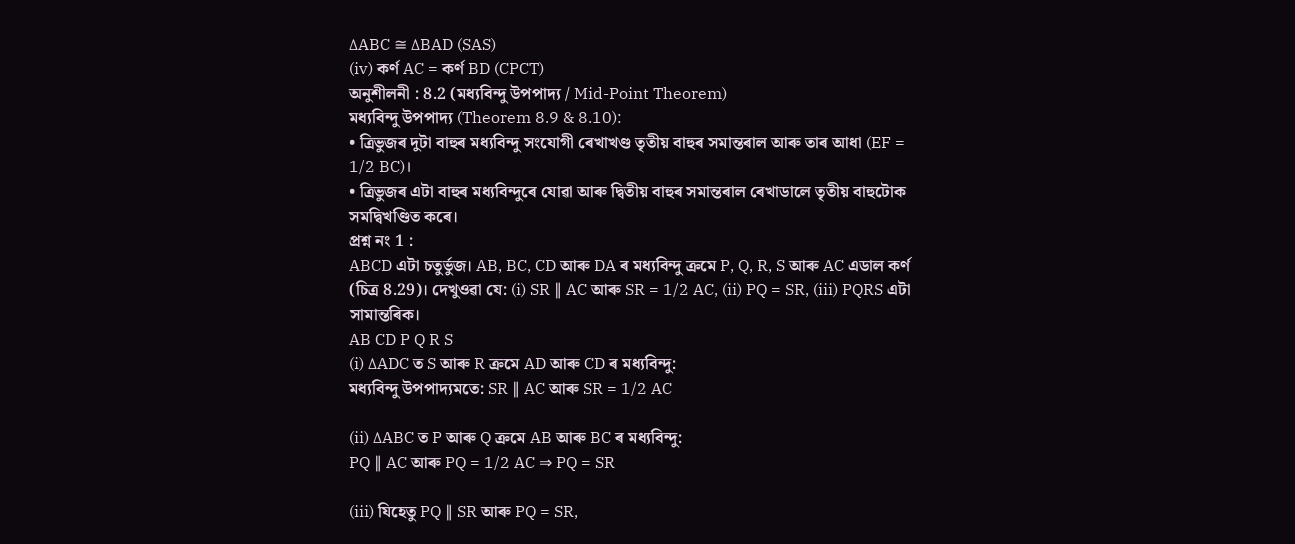ΔABC ≅ ΔBAD (SAS)
(iv) কৰ্ণ AC = কৰ্ণ BD (CPCT)
অনুশীলনী : 8.2 (মধ্যবিন্দু উপপাদ্য / Mid-Point Theorem)
মধ্যবিন্দু উপপাদ্য (Theorem 8.9 & 8.10):
• ত্ৰিভুজৰ দুটা বাহুৰ মধ্যবিন্দু সংযোগী ৰেখাখণ্ড তৃতীয় বাহুৰ সমান্তৰাল আৰু তাৰ আধা (EF = 1/2 BC)।
• ত্ৰিভুজৰ এটা বাহুৰ মধ্যবিন্দুৰে যোৱা আৰু দ্বিতীয় বাহুৰ সমান্তৰাল ৰেখাডালে তৃতীয় বাহুটোক সমদ্বিখণ্ডিত কৰে।
প্ৰশ্ন নং 1 :
ABCD এটা চতুৰ্ভুজ। AB, BC, CD আৰু DA ৰ মধ্যবিন্দু ক্ৰমে P, Q, R, S আৰু AC এডাল কৰ্ণ (চিত্ৰ 8.29)। দেখুওৱা যে: (i) SR ∥ AC আৰু SR = 1/2 AC, (ii) PQ = SR, (iii) PQRS এটা সামান্তৰিক।
AB CD P Q R S
(i) ΔADC ত S আৰু R ক্ৰমে AD আৰু CD ৰ মধ্যবিন্দু:
মধ্যবিন্দু উপপাদ্যমতে: SR ∥ AC আৰু SR = 1/2 AC

(ii) ΔABC ত P আৰু Q ক্ৰমে AB আৰু BC ৰ মধ্যবিন্দু:
PQ ∥ AC আৰু PQ = 1/2 AC ⇒ PQ = SR

(iii) যিহেতু PQ ∥ SR আৰু PQ = SR,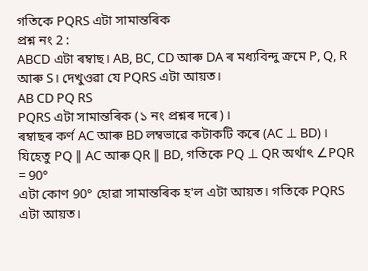গতিকে PQRS এটা সামান্তৰিক
প্ৰশ্ন নং 2 :
ABCD এটা ৰম্বাছ। AB, BC, CD আৰু DA ৰ মধ্যবিন্দু ক্ৰমে P, Q, R আৰু S। দেখুওৱা যে PQRS এটা আয়ত।
AB CD PQ RS
PQRS এটা সামান্তৰিক (১ নং প্ৰশ্নৰ দৰে)।
ৰম্বাছৰ কৰ্ণ AC আৰু BD লম্বভাৱে কটাকটি কৰে (AC ⊥ BD)।
যিহেতু PQ ∥ AC আৰু QR ∥ BD, গতিকে PQ ⊥ QR অৰ্থাৎ ∠PQR = 90°
এটা কোণ 90° হোৱা সামান্তৰিক হ'ল এটা আয়ত। গতিকে PQRS এটা আয়ত।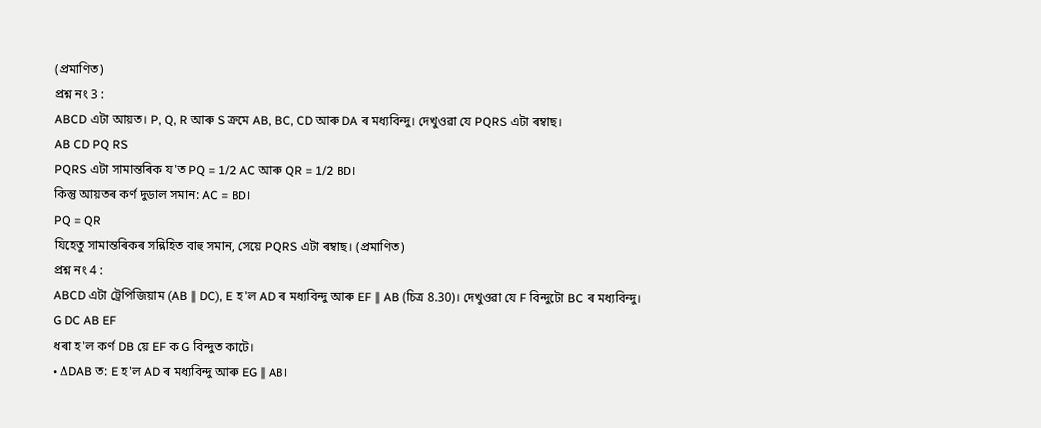(প্ৰমাণিত)
প্ৰশ্ন নং 3 :
ABCD এটা আয়ত। P, Q, R আৰু S ক্ৰমে AB, BC, CD আৰু DA ৰ মধ্যবিন্দু। দেখুওৱা যে PQRS এটা ৰম্বাছ।
AB CD PQ RS
PQRS এটা সামান্তৰিক য'ত PQ = 1/2 AC আৰু QR = 1/2 BD।
কিন্তু আয়তৰ কৰ্ণ দুডাল সমান: AC = BD।
PQ = QR
যিহেতু সামান্তৰিকৰ সন্নিহিত বাহু সমান, সেয়ে PQRS এটা ৰম্বাছ। (প্ৰমাণিত)
প্ৰশ্ন নং 4 :
ABCD এটা ট্ৰেপিজিয়াম (AB ∥ DC), E হ'ল AD ৰ মধ্যবিন্দু আৰু EF ∥ AB (চিত্ৰ 8.30)। দেখুওৱা যে F বিন্দুটো BC ৰ মধ্যবিন্দু।
G DC AB EF
ধৰা হ'ল কৰ্ণ DB য়ে EF ক G বিন্দুত কাটে।
• ΔDAB ত: E হ'ল AD ৰ মধ্যবিন্দু আৰু EG ∥ AB।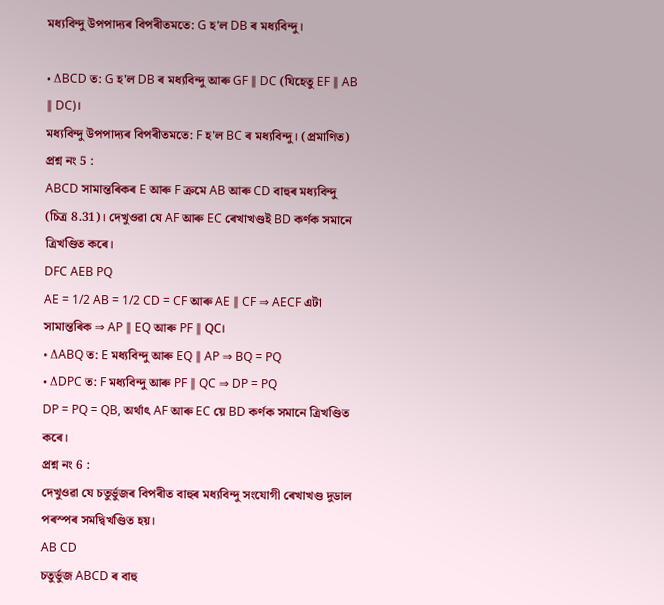মধ্যবিন্দু উপপাদ্যৰ বিপৰীতমতে: G হ'ল DB ৰ মধ্যবিন্দু।

• ΔBCD ত: G হ'ল DB ৰ মধ্যবিন্দু আৰু GF ∥ DC (যিহেতু EF ∥ AB ∥ DC)।
মধ্যবিন্দু উপপাদ্যৰ বিপৰীতমতে: F হ'ল BC ৰ মধ্যবিন্দু। (প্ৰমাণিত)
প্ৰশ্ন নং 5 :
ABCD সামান্তৰিকৰ E আৰু F ক্ৰমে AB আৰু CD বাহুৰ মধ্যবিন্দু (চিত্ৰ 8.31)। দেখুওৱা যে AF আৰু EC ৰেখাখণ্ডই BD কৰ্ণক সমানে ত্ৰিখণ্ডিত কৰে।
DFC AEB PQ
AE = 1/2 AB = 1/2 CD = CF আৰু AE ∥ CF ⇒ AECF এটা সামান্তৰিক ⇒ AP ∥ EQ আৰু PF ∥ QC।
• ΔABQ ত: E মধ্যবিন্দু আৰু EQ ∥ AP ⇒ BQ = PQ
• ΔDPC ত: F মধ্যবিন্দু আৰু PF ∥ QC ⇒ DP = PQ
DP = PQ = QB, অৰ্থাৎ AF আৰু EC য়ে BD কৰ্ণক সমানে ত্ৰিখণ্ডিত কৰে।
প্ৰশ্ন নং 6 :
দেখুওৱা যে চতুৰ্ভুজৰ বিপৰীত বাহুৰ মধ্যবিন্দু সংযোগী ৰেখাখণ্ড দুডাল পৰস্পৰ সমদ্বিখণ্ডিত হয়।
AB CD
চতুৰ্ভুজ ABCD ৰ বাহু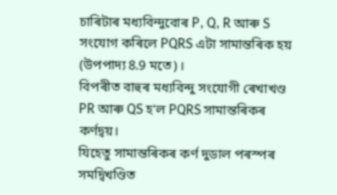চাৰিটাৰ মধ্যবিন্দুবোৰ P, Q, R আৰু S সংযোগ কৰিলে PQRS এটা সামান্তৰিক হয় (উপপাদ্য 8.9 মতে)।
বিপৰীত বাহুৰ মধ্যবিন্দু সংযোগী ৰেখাখণ্ড PR আৰু QS হ'ল PQRS সামান্তৰিকৰ কৰ্ণদ্বয়।
যিহেতু সামান্তৰিকৰ কৰ্ণ দুডাল পৰস্পৰ সমদ্বিখণ্ডিত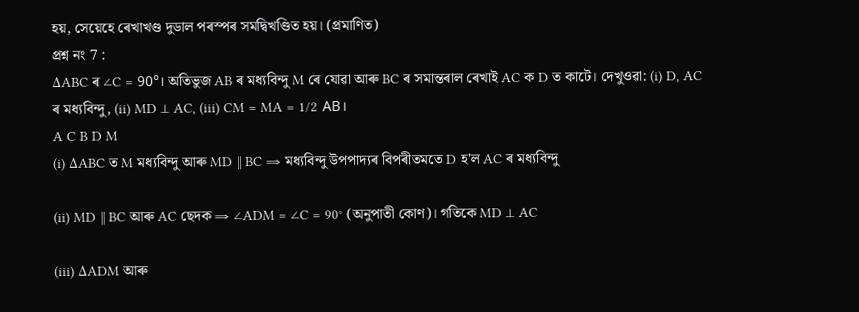হয়, সেয়েহে ৰেখাখণ্ড দুডাল পৰস্পৰ সমদ্বিখণ্ডিত হয়। (প্ৰমাণিত)
প্ৰশ্ন নং 7 :
ΔABC ৰ ∠C = 90°। অতিভুজ AB ৰ মধ্যবিন্দু M ৰে যোৱা আৰু BC ৰ সমান্তৰাল ৰেখাই AC ক D ত কাটে। দেখুওৱা: (i) D, AC ৰ মধ্যবিন্দু, (ii) MD ⊥ AC, (iii) CM = MA = 1/2 AB।
A C B D M
(i) ΔABC ত M মধ্যবিন্দু আৰু MD ∥ BC ⇒ মধ্যবিন্দু উপপাদ্যৰ বিপৰীতমতে D হ'ল AC ৰ মধ্যবিন্দু

(ii) MD ∥ BC আৰু AC ছেদক ⇒ ∠ADM = ∠C = 90° (অনুপাতী কোণ)। গতিকে MD ⊥ AC

(iii) ΔADM আৰু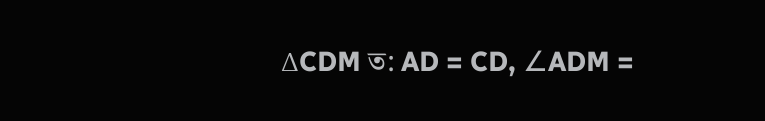ΔCDM ত: AD = CD, ∠ADM =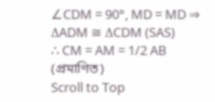∠CDM = 90°, MD = MD ⇒ ΔADM ≅ ΔCDM (SAS)
∴ CM = AM = 1/2 AB (প্ৰমাণিত)
Scroll to Top